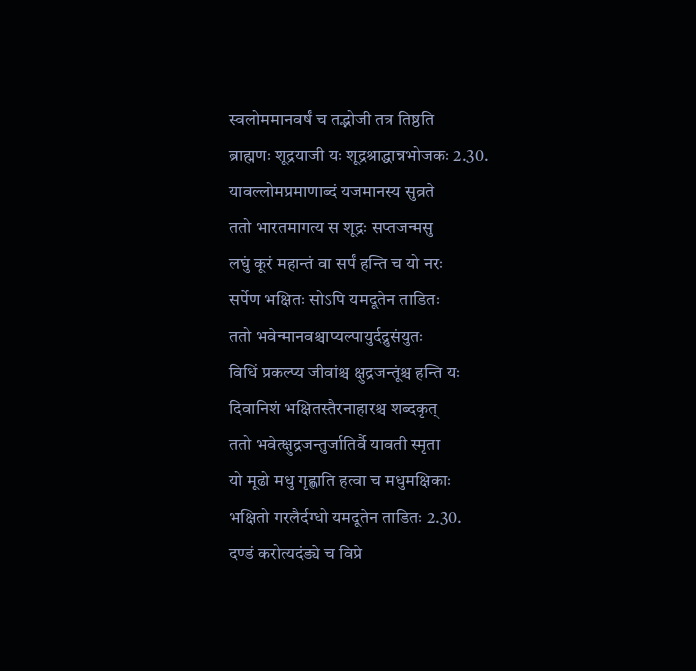स्वलोममानवर्षं च तद्भोजी तत्र तिष्ठति
ब्राह्मणः शूद्रयाजी यः शूद्रश्राद्धान्नभोजकः 2.30.
यावल्लोमप्रमाणाब्दं यजमानस्य सुव्रते
ततो भारतमागत्य स शूद्रः सप्तजन्मसु
लघुं कूरं महान्तं वा सर्पं हन्ति च यो नरः
सर्पेण भक्षितः सोऽपि यमदूतेन ताडितः
ततो भवेन्मानवश्चाप्यल्पायुर्दद्रुसंयुतः
विधिं प्रकल्प्य जीवांश्च क्षुद्रजन्तूंश्च हन्ति यः
दिवानिशं भक्षितस्तैरनाहारश्च शब्दकृत्
ततो भवेत्क्षुद्रजन्तुर्जातिर्वै यावती स्मृता
यो मूढो मधु गृह्णाति हत्वा च मधुमक्षिकाः
भक्षितो गरलैर्दग्धो यमदूतेन ताडितः 2.30.
दण्डं करोत्यदंड्ये च विप्रे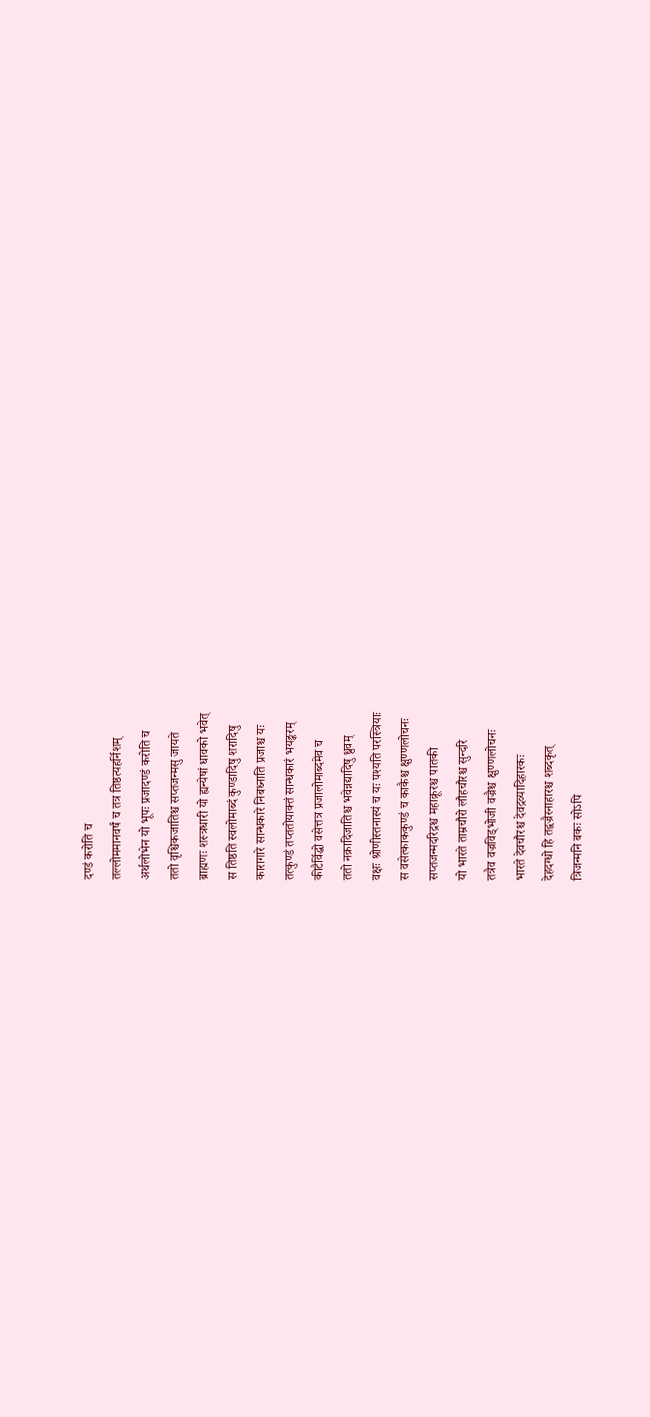दण्डं करोति च
तल्लोममानवर्षं च तत्र तिष्ठत्यहर्निशम्
अर्थलोभेन यो भूपः प्रजादण्डं करोति च
ततो वृश्चिकजातिश्च सप्तजन्मसु जायते
ब्राह्मणः शस्त्रधारी यो ह्यन्येषां धावको भवेत्
स तिष्ठति स्वलोमाब्दं कुण्डादिषु शरादिषु
कारागारे सान्धकारे निबध्नाति प्रजाश्च यः
तत्कुण्डं तप्ततोयाक्तं सान्धकारं भयङ्करम्
कीटैर्विद्धो वसेत्तत्र प्रजालोमाब्दमेव च
ततो नक्रादिजातिश्च भवेन्नद्यादिषु ध्रुवम्
वक्षः श्रोणीस्तनास्यं च यः पश्यति परस्त्रियाः
स वसेत्काककुण्डं च काकैश्च क्षुण्णलोचनः
सप्तजन्मदरिद्रश्च महाक्रूरश्च पातकी
यो भारते ताम्रचौरो लौहचौरश्च सुन्दरि
तत्रैव वज्रविड्भोजी वज्रैश्च क्षुण्णलोचनः
भारते देवचौरश्च देवद्रव्यादिहारकः
देहदग्धो हि तद्वज्रैरनाहारश्च शब्दकृत्
त्रिजन्मनि बकः सोऽपि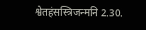श्वेतहंसस्त्रिजन्मनि 2.30.